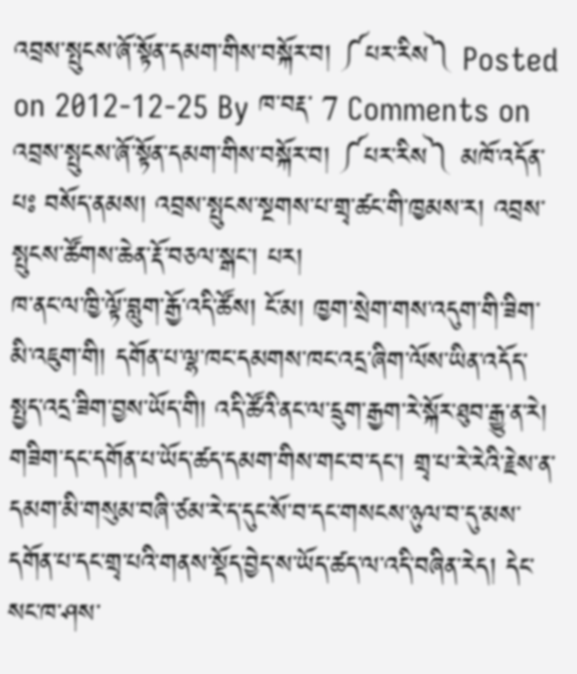འབྲས་སྤུངས་ཞོ་སྟོན་དམག་གིས་བསྐོར་བ། ༼པར་རིས༽ Posted on 2012-12-25 By ཁ་བརྡ་ 7 Comments on འབྲས་སྤུངས་ཞོ་སྟོན་དམག་གིས་བསྐོར་བ། ༼པར་རིས༽ མཁོ་འདོན་པཿ བསོད་ནམས། འབྲས་སྤུངས་སྔགས་པ་གྲྭ་ཚང་གི་ཁྱམས་ར། འབྲས་སྤུངས་ཚོགས་ཆེན་རྡོ་བཅལ་སྒང་། པར།
ཁ་ནང་ལ་ཁྱི་ལྟོ་བླུག་རྒྱོ་འདི་ཚོས། ངོ་མ། ཁྱག་སྲེག་གས་འདུག་གི་ཟིག་མི་འཇུག་གི། དགོན་པ་ལྷ་ཁང་དམགས་ཁང་འདྲ་ཞིག་ལོས་ཡིན་འདོད་སྤྱད་འདྲ་ཟིག་བྱས་ཡོད་གི། འདི་ཚོའི་ནང་ལ་དྲུག་རྒྱག་རེ་སྐོར་ཐུབ་རྒྱུ་ན་རེ།
གཟིག་དང་དགོན་པ་ཡོད་ཚད་དམག་གིས་གང་བ་དང་། གྲྭ་པ་རེ་རེའི་རྗེས་ན་དམག་མི་གསུམ་བཞི་ཙམ་རེ་ད་དུང་སོ་བ་དང་གསངས་ཉུལ་བ་དུ་མས་དགོན་པ་དང་གྲྭ་པའི་གནས་སྡོད་བྱེད་ས་ཡོད་ཚད་ལ་འདི་བཞིན་རེད། དེང་སང་ཁ་ཤས་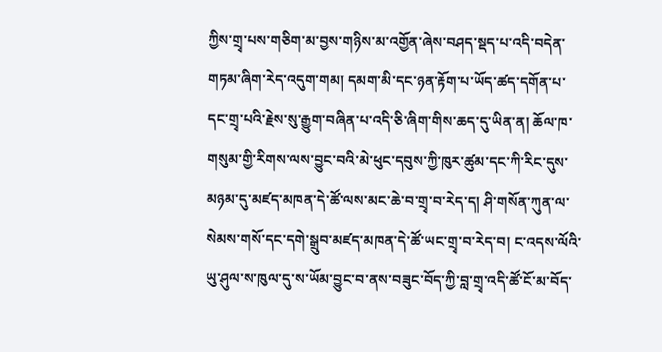ཀྱིས་གྲྭ་པས་གཅིག་མ་བྱས་གཉིས་མ་འགྱོན་ཞེས་བཤད་སྡད་པ་འདི་བདེན་གཏམ་ཞིག་རེད་འདུག་གམ། དམག་མི་དང་ཉན་རྟོག་པ་ཡོད་ཚད་དགོན་པ་དང་གྲྭ་པའི་རྗེས་སུ་རྒྱུག་བཞིན་པ་འདི་ཅི་ཞིག་གིས་ཆད་དུ་ཡིན་ན། ཆོལ་ཁ་གསུམ་གྱི་རིགས་ལས་བྱུང་བའི་མེ་ཕུང་དབུས་ཀྱི་ཁུར་ཚུམ་དང་ཀི་རིང་དུས་མཉམ་དུ་མཛད་མཁན་དེ་ཚོ་ལས་མང་ཆེ་བ་གྲྭ་བ་རེད་ད། ཤི་གསོན་ཀུན་ལ་སེམས་གསོ་དང་དགེ་སྒྲུབ་མཛད་མཁན་དེ་ཚོ་ཡང་གྲྭ་བ་རེད་བ། ང་འདས་ལོའི་ཡུ་ཤུལ་ས་ཁུལ་དུ་ས་ཡོམ་བྱུང་བ་ནས་བཟུང་བོད་ཀྱི་བླ་གྲྭ་འདི་ཚོ་ངོ་མ་བོད་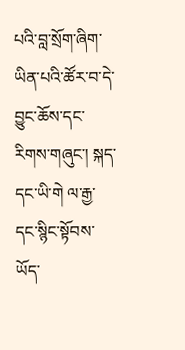པའི་བླ་སྲོག་ཞིག་ཡིན་པའི་ཚོར་བ་དེ་བྱུང་ཆོས་དང་རིགས་གཞུང་། སྐད་དང་ཡི་གེ ལ་རྒྱ་དང་སྙིང་སྟོབས་ཡོད་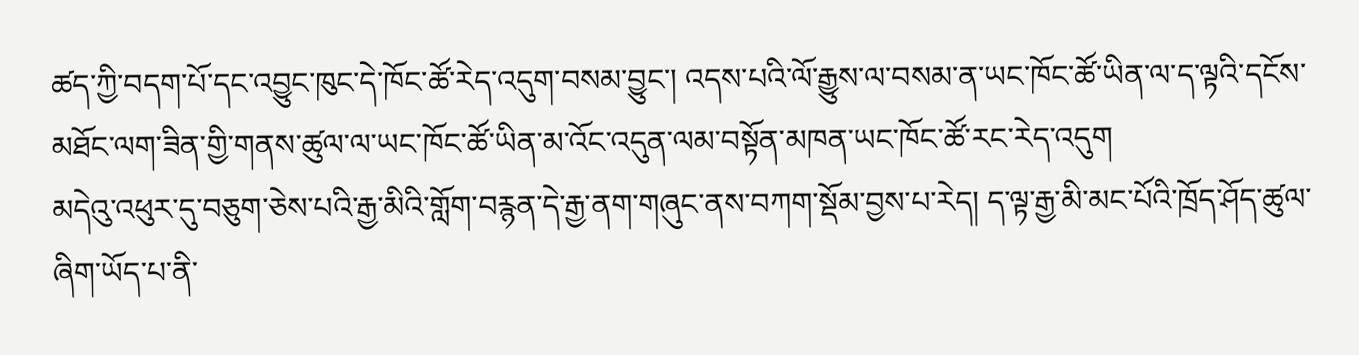ཚད་ཀྱི་བདག་པོ་དང་འབྱུང་ཁུང་དེ་ཁོང་ཚོ་རེད་འདུག་བསམ་བྱུང་། འདས་པའི་ལོ་རྒྱུས་ལ་བསམ་ན་ཡང་ཁོང་ཚོ་ཡིན་ལ་ད་ལྟའི་དངོས་མཐོང་ལག་ཟིན་གྱི་གནས་ཚུལ་ལ་ཡང་ཁོང་ཚོ་ཡིན་མ་འོང་འདུན་ལམ་བསྟོན་མཁན་ཡང་ཁོང་ཚོ་རང་རེད་འདུག
མདེའུ་འཕུར་དུ་བཅུག་ཅེས་པའི་རྒྱ་མིའི་གློག་བརྙན་དེ་རྒྱ་ནག་གཞུང་ནས་བཀག་སྡོམ་བྱས་པ་རེད། ད་ལྟ་རྒྱ་མི་མང་པོའི་ཁྲོད་ཤོད་ཚུལ་ཞིག་ཡོད་པ་ནི་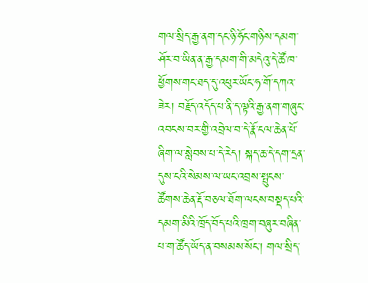གལ་སྲིད་རྒྱ་ནག་དང་ཉི་ཧོང་གཉིས་དམག་ཤོར་བ་ཡིན་ན་རྒྱ་དམག་གི་མདེའུ་དེ་ཚོ་ཁ་ཕྱོགས་གང་ཐད་དུ་འཕུར་ཡོང་ཧ་གོ་དཀའ་ཟེར། བརྗོད་འདོད་པ་ནི་ད་ལྟའི་རྒྱ་ནག་གཞུང་འབངས་བར་གྱི་འབྲེལ་བ་དེ་རྣོ་ངལ་ཆེན་པོ་ཞིག་ལ་སླེབས་པ་དེ་རེད། སྐད་ཆ་དེ་དག་དྲན་དུས་ངའི་སེམས་ལ་ཡང་འབྲས་སྤུངས་ཚོགས་ཆེན་རྡོ་བཅལ་ཐོག་ལངས་བསྡད་པའི་དམག་མིའི་ཁྲོད་བོད་པའི་ཁྲག་བཞུར་བཞིན་པ་ག་ཚོད་ཡོད་ན་བསམས་སོང་། གལ་སྲིད་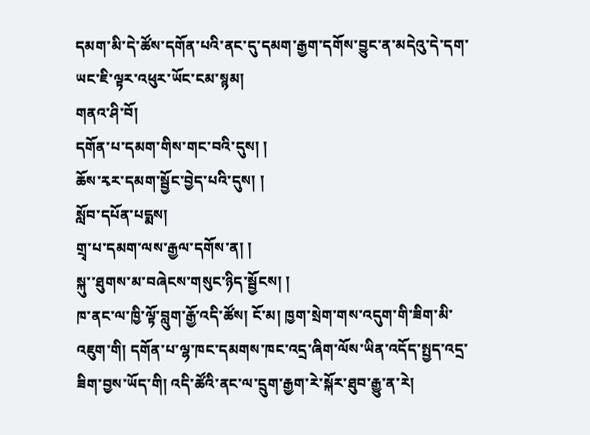དམག་མི་དེ་ཚོས་དགོན་པའི་ནང་དུ་དམག་རྒྱག་དགོས་བྱུང་ན་མདེའུ་དེ་དག་ཡང་ཇི་ལྟར་འཕུར་ཡོང་ངམ་སྙམ།
གནའ་ཤི་བོ།
དགོན་པ་དམག་གིས་གང་བའི་དུས། །
ཆོས་རྭར་དམག་སྦྱོང་བྱེད་པའི་དུས། །
སློབ་དཔོན་པདྨས།
གྲྭ་པ་དམག་ལས་རྒྱལ་དགོས་ན། །
སྐུ་་ཐུགས་མ་བཞེངས་གསུང་ཉིད་སྦྱོངས། །
ཁ་ནང་ལ་ཁྱི་ལྟོ་བླུག་རྒྱོ་འདི་ཚོས། ངོ་མ། ཁྱག་སྲེག་གས་འདུག་གི་ཟིག་མི་འཇུག་གི། དགོན་པ་ལྷ་ཁང་དམགས་ཁང་འདྲ་ཞིག་ལོས་ཡིན་འདོད་སྤྱད་འདྲ་ཟིག་བྱས་ཡོད་གི། འདི་ཚོའི་ནང་ལ་དྲུག་རྒྱག་རེ་སྐོར་ཐུབ་རྒྱུ་ན་རེ།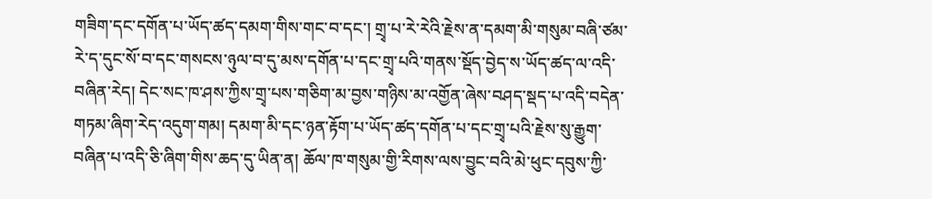གཟིག་དང་དགོན་པ་ཡོད་ཚད་དམག་གིས་གང་བ་དང་། གྲྭ་པ་རེ་རེའི་རྗེས་ན་དམག་མི་གསུམ་བཞི་ཙམ་རེ་ད་དུང་སོ་བ་དང་གསངས་ཉུལ་བ་དུ་མས་དགོན་པ་དང་གྲྭ་པའི་གནས་སྡོད་བྱེད་ས་ཡོད་ཚད་ལ་འདི་བཞིན་རེད། དེང་སང་ཁ་ཤས་ཀྱིས་གྲྭ་པས་གཅིག་མ་བྱས་གཉིས་མ་འགྱོན་ཞེས་བཤད་སྡད་པ་འདི་བདེན་གཏམ་ཞིག་རེད་འདུག་གམ། དམག་མི་དང་ཉན་རྟོག་པ་ཡོད་ཚད་དགོན་པ་དང་གྲྭ་པའི་རྗེས་སུ་རྒྱུག་བཞིན་པ་འདི་ཅི་ཞིག་གིས་ཆད་དུ་ཡིན་ན། ཆོལ་ཁ་གསུམ་གྱི་རིགས་ལས་བྱུང་བའི་མེ་ཕུང་དབུས་ཀྱི་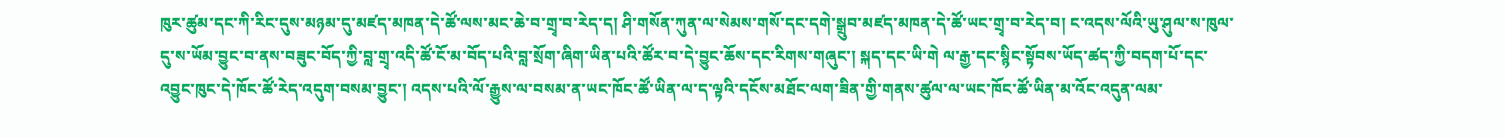ཁུར་ཚུམ་དང་ཀི་རིང་དུས་མཉམ་དུ་མཛད་མཁན་དེ་ཚོ་ལས་མང་ཆེ་བ་གྲྭ་བ་རེད་ད། ཤི་གསོན་ཀུན་ལ་སེམས་གསོ་དང་དགེ་སྒྲུབ་མཛད་མཁན་དེ་ཚོ་ཡང་གྲྭ་བ་རེད་བ། ང་འདས་ལོའི་ཡུ་ཤུལ་ས་ཁུལ་དུ་ས་ཡོམ་བྱུང་བ་ནས་བཟུང་བོད་ཀྱི་བླ་གྲྭ་འདི་ཚོ་ངོ་མ་བོད་པའི་བླ་སྲོག་ཞིག་ཡིན་པའི་ཚོར་བ་དེ་བྱུང་ཆོས་དང་རིགས་གཞུང་། སྐད་དང་ཡི་གེ ལ་རྒྱ་དང་སྙིང་སྟོབས་ཡོད་ཚད་ཀྱི་བདག་པོ་དང་འབྱུང་ཁུང་དེ་ཁོང་ཚོ་རེད་འདུག་བསམ་བྱུང་། འདས་པའི་ལོ་རྒྱུས་ལ་བསམ་ན་ཡང་ཁོང་ཚོ་ཡིན་ལ་ད་ལྟའི་དངོས་མཐོང་ལག་ཟིན་གྱི་གནས་ཚུལ་ལ་ཡང་ཁོང་ཚོ་ཡིན་མ་འོང་འདུན་ལམ་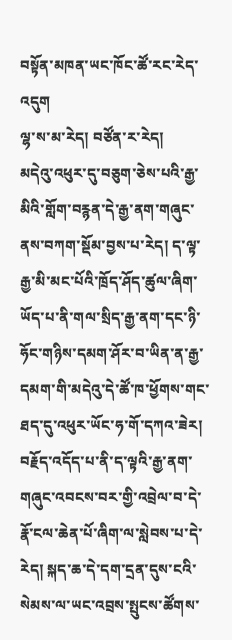བསྟོན་མཁན་ཡང་ཁོང་ཚོ་རང་རེད་འདུག
ལྷ་ས་མ་རེད། བཙོན་ར་རེད།
མདེའུ་འཕུར་དུ་བཅུག་ཅེས་པའི་རྒྱ་མིའི་གློག་བརྙན་དེ་རྒྱ་ནག་གཞུང་ནས་བཀག་སྡོམ་བྱས་པ་རེད། ད་ལྟ་རྒྱ་མི་མང་པོའི་ཁྲོད་ཤོད་ཚུལ་ཞིག་ཡོད་པ་ནི་གལ་སྲིད་རྒྱ་ནག་དང་ཉི་ཧོང་གཉིས་དམག་ཤོར་བ་ཡིན་ན་རྒྱ་དམག་གི་མདེའུ་དེ་ཚོ་ཁ་ཕྱོགས་གང་ཐད་དུ་འཕུར་ཡོང་ཧ་གོ་དཀའ་ཟེར། བརྗོད་འདོད་པ་ནི་ད་ལྟའི་རྒྱ་ནག་གཞུང་འབངས་བར་གྱི་འབྲེལ་བ་དེ་རྣོ་ངལ་ཆེན་པོ་ཞིག་ལ་སླེབས་པ་དེ་རེད། སྐད་ཆ་དེ་དག་དྲན་དུས་ངའི་སེམས་ལ་ཡང་འབྲས་སྤུངས་ཚོགས་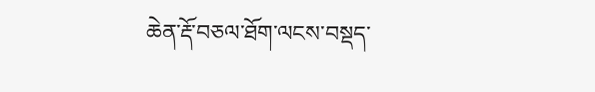ཆེན་རྡོ་བཅལ་ཐོག་ལངས་བསྡད་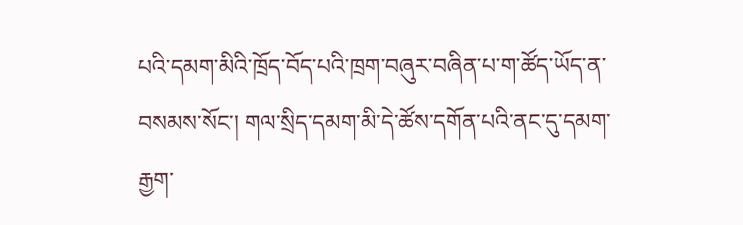པའི་དམག་མིའི་ཁྲོད་བོད་པའི་ཁྲག་བཞུར་བཞིན་པ་ག་ཚོད་ཡོད་ན་བསམས་སོང་། གལ་སྲིད་དམག་མི་དེ་ཚོས་དགོན་པའི་ནང་དུ་དམག་རྒྱག་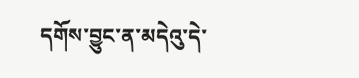དགོས་བྱུང་ན་མདེའུ་དེ་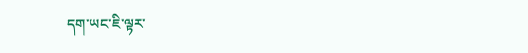དག་ཡང་ཇི་ལྟར་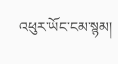འཕུར་ཡོང་ངམ་སྙམ།